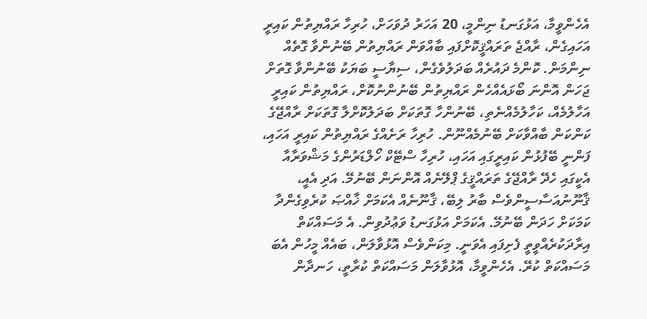އެހެންވީމާ، އަޅުގަނޑު ނިންމީ، 20 އަހަރު ދުވަހަށް، ހުރިހާ ރައްޔިތުން ކައިރީ އަހައިގެން، ރާއްޖެ ތަރައްޤީކޮށްފައި ބާއްވަން ރައްޔިތުން ބޭނުންވާ ގޮތެއް ނިންމަން. ކޮންމެ ދައުރެއް ބަދަލުވެގެން، ސިޔާސީ ބަޔަކު ބޭނުންވާ ގޮތަށް ޖަހަން އޮންނަ ބޯޅައެއްހެން ރައްޔިތުން ބޭނުންނުކޮށް، ރައްޔިތުން ކައިރީ އަހާލުމެއް، ކަހާލުމެއްނެތި، ބޭނުންހާ ގޮތަކަށް ބަދަލުކޮށްލާ ގޮތަކަށް ރާއްޖޭގެ ކަންކަން ބާއްވާކަށް ބޭނުމެއްނޫން. ހުރިހާ ރަށެއްގެ ރައްޔިތުން ކައިރީ އަހައި، ފަންނީ ބޭފުޅުން ކައިރީގައި އަހައި، ހުރިހާ ސްޓޭކް ހޯލްޑަރުންގެ މަޝްވަރާއާ އެކީގައި ހެދޭ ރާއްޖޭގެ ތަރައްޤީގެ ޕްލޭނެއް އޮންނަން ބޭނުމޭ. އަދި އެއީ، ޤާނޫނުއަސާސީންވެސް ބާރު ލިބޭ، ޤާނޫނެއް އެކަމަށް ޚާއްޞަ ކުރެވިގެންދާ ކަމަކަށް ހަދަން ބޭނުމޭ. އެކަމަށް އަޅުގަނޑު ވަޢުދުވިން. އެ މަސައްކަތް އިރާދަކުރެއްވީތީ ފެށިފައި އެވަނީ. މިކަންވެސް އޮޅުވާލަން، ބައެއް މީހުން އެބަ މަސައްކަތް ކުރޭ. އެހެންވީމާ، އޮޅުވާލަން މަސައްކަތް ކުރާތީ، ހަނދާން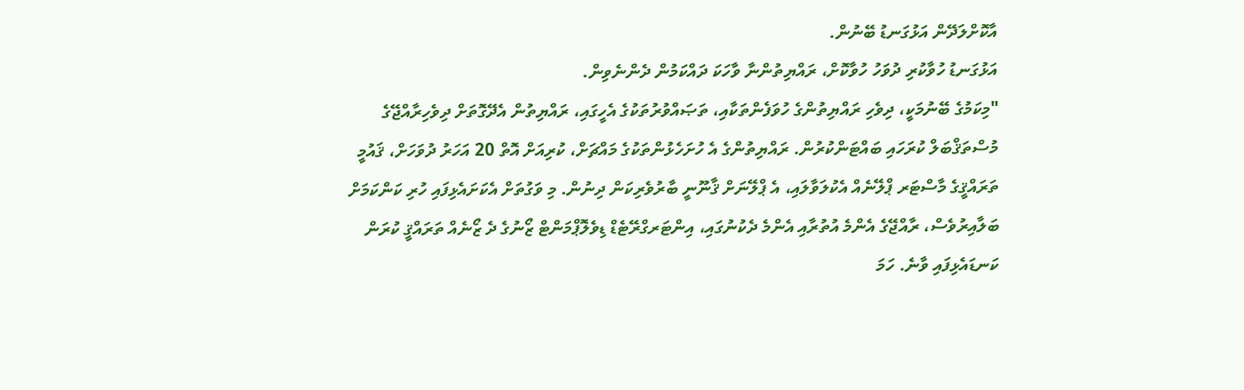އާކޮށްލަދޭން އަޅުގަނޑު ބޭނުން.
އަޅުގަނޑު ހުވާކުރި ދުވަހު ހުވާކޮށް، ރައްޔިތުންނާ ވާހަކަ ދައްކަމުން ދެންނެވިން.
"މިކަމުގެ ބޭނުމަކީ، ދިވެހި ރައްޔިތުންގެ ހުވަފެންތަކާއި، ތަޞައްވުރުތަކުގެ އެހީގައި، ރައްޔިތުން އެދޭގޮތަށް ދިވެހިރާއްޖޭގެ މުސްތަޤްބަލް ކުރަހައި ބައްޓަންކުރުން. ރައްޔިތުންގެ އެ ހުށަހެޅުންތަކުގެ މައްޗަށް، ކުރިއަށް އޮތް 20 އަހަރު ދުވަހަށް، ޤައުމީ ތަރައްޤީގެ މާސްޓަރ ޕްލޭނެއް އެކުލަވާލައި، އެ ޕްލޭނަށް ޤާނޫނީ ބާރުވެރިކަން ދިނުން. މި ވަގުތަށް އެކަށައެޅިފައި ހުރި ކަންކަމަށް ބަލާއިރުވެސް، ރާއްޖޭގެ އެންމެ އުތުރާއި އެންމެ ދެކުނުގައި، އިންޓަރގްރޭޓެޑް ޑިވެލޮޕްމަންޓް ޒޯނުގެ ދެ ޒޯނެއް ތަރައްޤީ ކުރަން ކަނޑައެޅިފައި ވާނެ. ހަމަ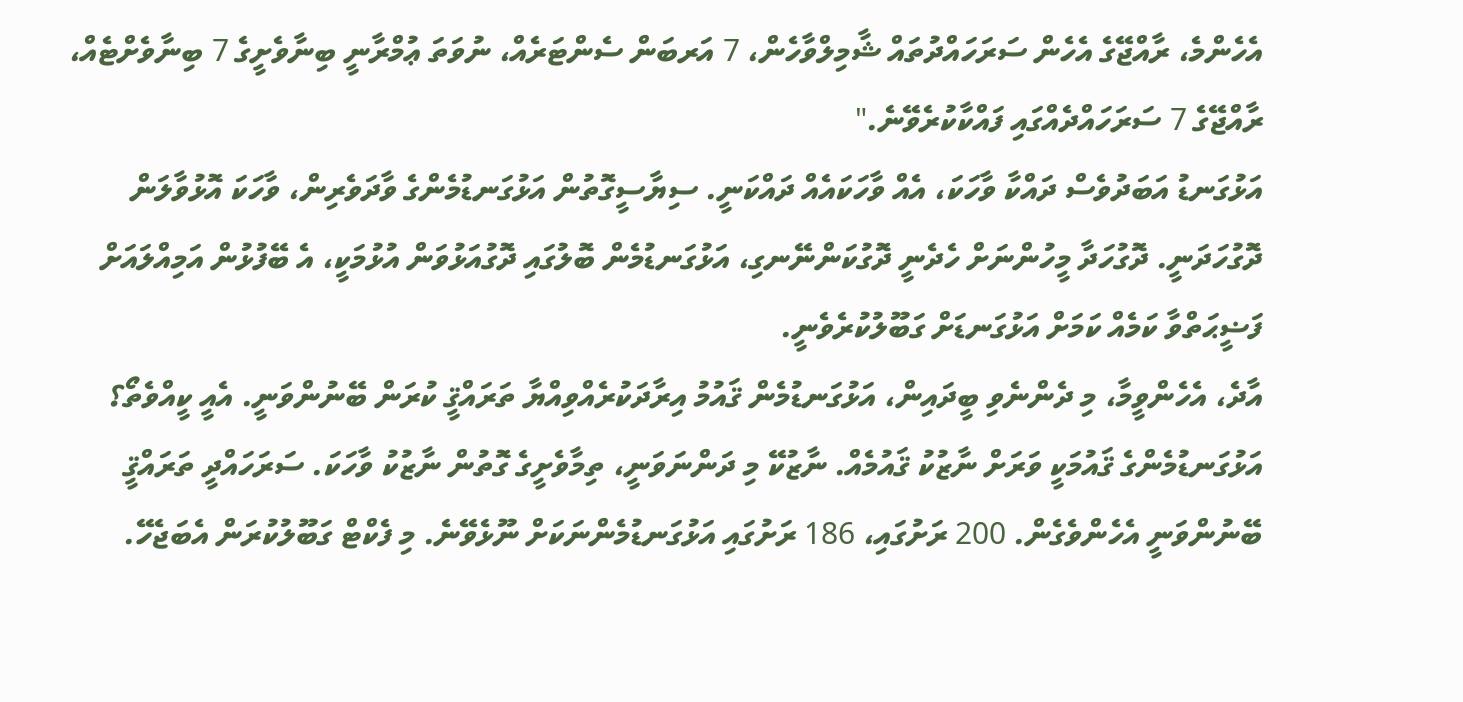އެހެންމެ، ރާއްޖޭގެ އެހެން ސަރަހައްދުތައް ޝާމިލްވާހެން، 7 އަރބަން ސެންޓަރެއް، ނުވަތަ ޢުމްރާނީ ބިނާވެށީގެ 7 ބިނާވެށްޓެއް، ރާއްޖޭގެ 7 ސަރަހައްދެއްގައި ފައްކާކުރެވޭނެ."
އަޅުގަނޑު އަބަދުވެސް ދައްކާ ވާހަކަ، އެއް ވާހަކައެއް ދައްކަނީ. ސިޔާސީގޮތުން އަޅުގަނޑުމެންގެ ވާދަވެރިން، ވާހަކަ އޮޅުވާލަން ދޮގުހަދަނީ. ދޮގުހަދާ މީހުންނަށް ހެދެނީ ދޮގުކަންނޭނގި، އަޅުގަނޑުމެން ބޮލުގައި ދޮގުއަޅުވަން އުޅުމަކީ، އެ ބޭފުޅުން އަމިއްލައަށް ފަޟީޙަތްވާ ކަމެއް ކަމަށް އަޅުގަނޑަށް ގަބޫލުކުރެވެނީ.
އާދެ، އެހެންވީމާ، މި ދެންނެވި ބީދައިން، އަޅުގަނޑުމެން ޤައުމު އިރާދަކުރެއްވިއްޔާ ތަރައްޤީ ކުރަން ބޭނުންވަނީ. އެއީ ކީއްވެތޯ؟ އަޅުގަނޑުމެންގެ ޤައުމަކީ ވަރަށް ނާޒުކު ޤައުމެއް. ނާޒުކޭ މި ދަންނަވަނީ، ތިމާވެށީގެ ގޮތުން ނާޒުކު ވާހަކަ. ސަރަހައްދީ ތަރައްޤީ ބޭނުންވަނީ އެހެންވެގެން. 200 ރަށުގައި، 186 ރަށުގައި އަޅުގަނޑުމެންނަކަށް ނޫޅެވޭނެ. މި ފެކްޓް ގަބޫލުކުރަން އެބަޖެހޭ.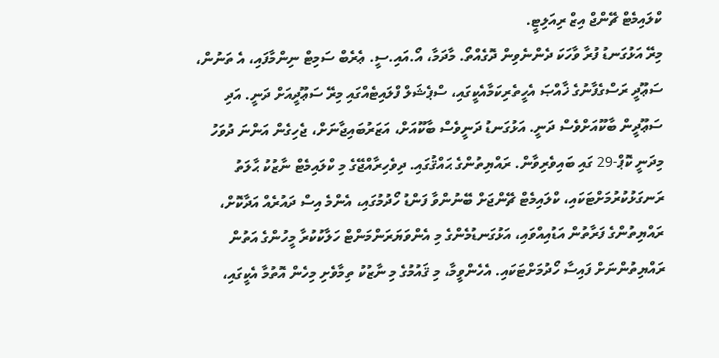ކްލައިމެޓް ޗޭންޖް އިޒް ރިއަލިޓީ.
މިރޭ އަޅުގަނޑު ފުރާ ވާހަކަ ދެންނެވިން ދޮގެއްތޯ. މާދަމާ، އޯ.އައި.ސީ. ޢެރެބް ސަމިޓް ނިންމާފައި، އެ ތަނުން، ސަޢޫދީ ރަސްގެފާނުގެ ޚާއްޞަ އެހީތެރިކަމާއެކީގައި، ސްޕެޝަލް ފްލައިޓެއްގައި މިރޭ ސަޢޫދީއަށް ދަނީ. އަދި ސަޢޫދީން ބާކޫއަށްވެސް ދަނީ. އަޅުގަނޑު ދަނީވެސް ބާކޫއަށް، އަޒަރުބައިޖާނަށް، ޖެހިގެން އަންނަ ދުވަހު މިދަނީ ކޮޕް-29 ގައި ބައިވެރިވާން. ރައްޔިތުންގެ ޙައްޤުގައި. ދިވެހިރާއްޖޭގެ މި ކްލައިމެޓް ނާޒުކު ޙާލަތު ރަނގަޅުކުރުމަށްޓަކައި، ކްލައިމެޓް ޗޭންޖަށް ބޭނުންވާ ފަންޑު ހޯދުމުގައި، އެންމެ އިސް ދައުރެއް އަދާކޮށް، ރައްޔިތުންގެ ފަރާތުން އަޑުއިއްވައި، އަޅުގަނޑުމެންގެ މި އެންވަޔަރަންމަންޓް ހަލާކުކުރާ މީހުންގެ އަތުން ރައްޔިތުންނަށް ފައިސާ ހޯދުމަށްޓަކައި. އެހެންވީމާ، މި ޤައުމުގެ މި ނާޒުކު ތިމާވެށި މިހެން އޮތުމާ އެކީގައި،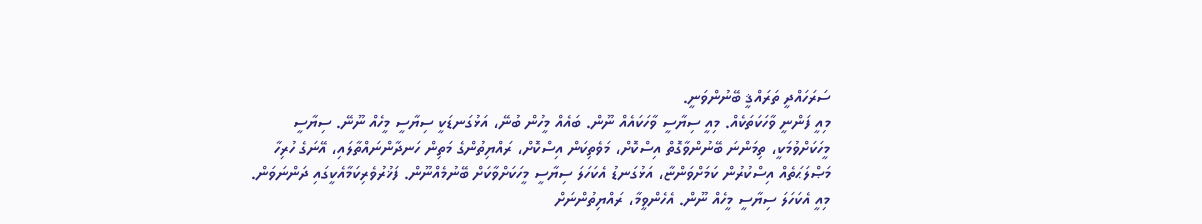ސަރަހައްދީ ތަރައްޤީ ބޭނުންވަނީ.
މިއީ ފަންނީ ވާހަކަތަކެއް. މިއީ ސިޔާސީ ވާހަކައެއް ނޫން. ބައެއް މީހުން ބުނޭ، އަޅުގަނޑަކީ ސިޔާސީ މީހެއް ނޫނޭ. ސިޔާސީ މީހަކަށްވުމަކީ، ތިމަންނަ ބޭނުންވާގޮތް އިސްކޮށް، މަވެތިކަން އިސްކޮށް، ރައްޔިތުންގެ މަތިން ހަނދާންނައްތާލައި، އޭނަގެ ހުރިހާ މަޞްލަޙަތެއް އިސްކުރުން ކަމަށްވަންޏާ، އަޅުގަނޑު އެކަހަލަ ސިޔާސީ މީހަކަށްވާކަށް ބޭނުމެއްނޫން. ފަޚުރުވެރިކަމާއެކީގައި ދަންނަވަން. މިއީ އެކަހަލަ ސިޔާސީ މީހެއް ނޫން. އެހެންވީމާ، ރައްޔިތުންނަށް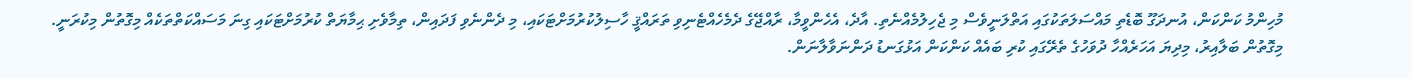މުހިންމު ކަންކަން، އުނދަގޫ ބޮޑެތި މައްސަލަތަކުގައި އަތްލަނީވެސް މި ޖެހިލުމެއްނެތި. އާދެ، އެހެންވީމާ، ރާއްޖޭގެ ދެމެހެއްޓެނިވި ތަރައްޤީ ހާސިލުކުރުމަށްޓަކައި، މި ދެންނެވި ފަދައިން، ތިމާވެށި ޙިމާޔަތް ކުރުމަށްޓަކައި ގިނަ މަސައްކަތްތަކެއް މިގޮތުން މިކުރަނީ.
މިގޮތުން ބަލާއިރު، މިދިޔަ އަހަރެއްހާ ދުވަހުގެ ތެރޭގައި ކުރި ބައެއް ކަންކަން އަޅުގަނޑު ދަންނަވާލާނަން.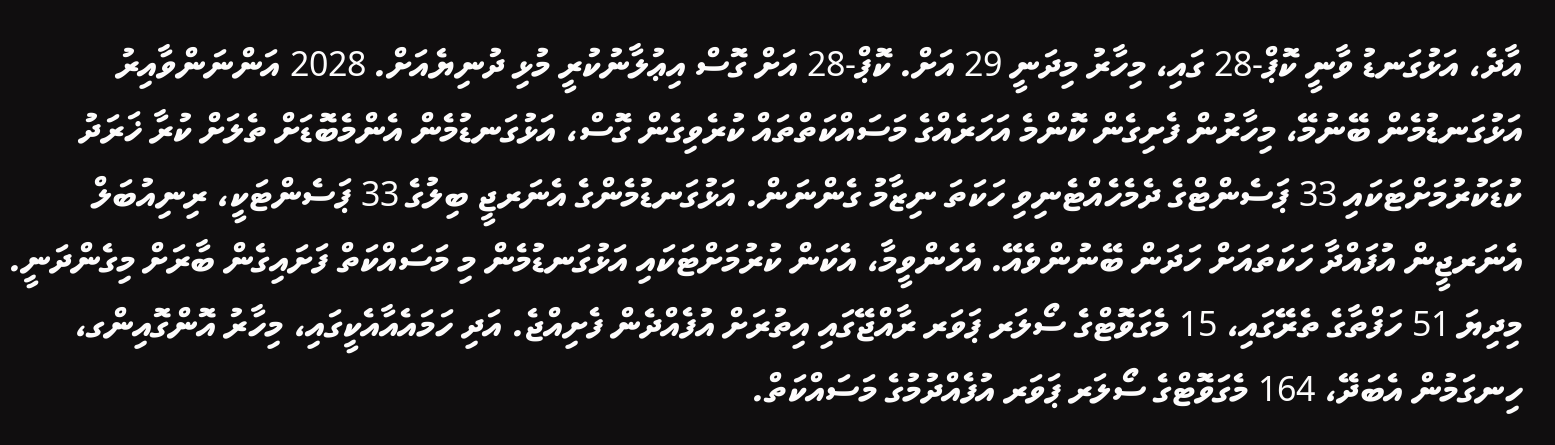އާދެ، އަޅުގަނޑު ވާނީ ކޮޕް-28 ގައި، މިހާރު މިދަނީ 29 އަށް. ކޮޕް-28 އަށް ގޮސް އިޢުލާނުކުރީ މުޅި ދުނިޔެއަށް. 2028 އަންނަންވާއިރު އަޅުގަނޑުމެން ބޭނުމޭ، މިހާރުން ފެށިގެން ކޮންމެ އަހަރެއްގެ މަސައްކަތްތައް ކުރެވިގެން ގޮސް، އަޅުގަނޑުމެން އެންމެބޮޑަށް ތެލަށް ކުރާ ޚަރަދު ކުޑަކުރުމަށްޓަކައި 33 ޕަސެންޓްގެ ދެމެހެއްޓެނިވި ހަކަތަ ނިޒާމު ގެންނަން. އަޅުގަނޑުމެންގެ އެނަރޖީ ބިލުގެ 33 ޕަސެންޓަކީ، ރިނިއުބަލް އެނަރޖީން އުފައްދާ ހަކަތައަށް ހަދަން ބޭނުންވެއޭ. އެހެންވީމާ، އެކަން ކުރުމަށްޓަކައި އަޅުގަނޑުމެން މި މަސައްކަތް ފަށައިގެން ބާރަށް މިގެންދަނީ.
މިދިޔަ 51 ހަފްތާގެ ތެރޭގައި، 15 މެގަވޮޓްގެ ސޯލަރ ޕަވަރ ރާއްޖޭގައި އިތުރަށް އުފެއްދެން ފެށިއްޖެ. އަދި ހަމައެއާއެކީގައި، މިހާރު އޮންގޮއިންގ، ހިނގަމުން އެބަދޭ، 164 މެގަވޮޓްގެ ސޯލަރ ޕަވަރ އުފެއްދުމުގެ މަސައްކަތް.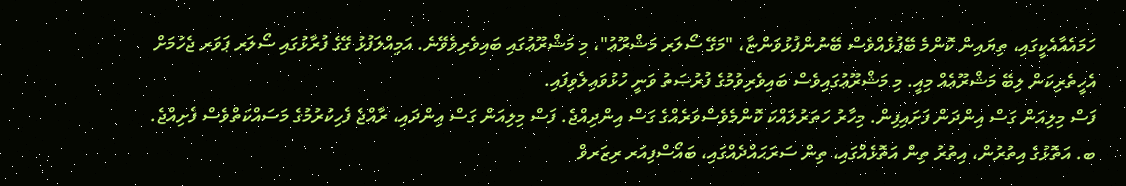ހަމައެއާއެކީގައި، ތިޔައިން ކޮންމެ ބޭފުޅެއްވެސް ބޭނުންފުޅުވަންޏާ، "މަގޭ ސޯލަރ މަޝްރޫޢު"، މި މަޝްރޫޢުގައި ބައިވެރިވެވޭނެ. އަމިއްލަފުޅު ގޭގެ ފުރާޅުގައި ސޯލަރ ޕަވަރ ޖެހުމަށް އެހީތެރިކަން ލިބޭ މަޝްރޫޢެއް މިއީ. މި މަޝްރޫޢުގައިވެސް ބައިވެރިވުމުގެ ފުރުޞަތު ވަނީ ހުޅުވައިލެވިފައި.
ފަސް މިލިއަން ގަސް އިންދަން ފަށައިފިން. މިހާރު ހަތަރުލައްކަ ކޮންމެވެސްވަރެއްގެ ގަސް އިންދިއްޖެ. ފަސް މިލިއަން ގަސް އިންދައި، ރާއްޖެ ފެހިކުރުމުގެ މަސައްކަތްވެސް ފެށިއްޖެ.
ބ. އަތޮޅުގެ އިތުރުން، އިތުރު ތިން އަތޮޅެއްގައި، ތިން ސަރަޙައްދެއްގައި، ބައޯސްފިއަރ ރިޒަރވް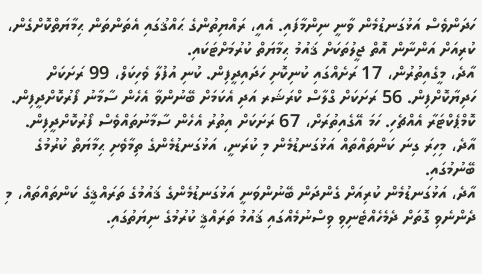ހަދަންވެސް އަޅުގަނޑުމެން ވާނީ ނިންމާފައި. އެއީ، ރައްޔިތުންގެ ޙައްޤުގައި އެތަންތަން ޙިމާޔަތްކޮށްގެން، ކުރިއަށް އަންނާން އޮތް ޖީލުތަކަށް ޤައުމު ޙިމާޔަތް ކުރުމަށްޓަކައި.
އާދެ، މީގެއިތުރުން، 17 ރަށެއްގައި ކުނިކޮށި ހަދައިދީފިން. ކުނި އުފުލާ ވެހިކަލް، 99 ރަށަކަށް ހަދިޔާކޮށްފިން. 56 ރަށަކަށް ގްލާސް ކްރަޝަރ އަދި އެކަމަށް ބޭނުންވާ އެހެން ސާމާނު ފޯރުކޮށްދީފިން. ކޮމްޕެކްޓަރާ އެއްޗެހި. ހަމަ އޭގެއިތުރަށް، 67 ރަށަކަށް އިތުރު އެހެން ސާމާނުތައްވެސް ފޯރުކޮށްދީފިން. އާދެ، މިހިރަ ގިނަ ކަންތައްތައް އަޅުގަނޑުމެން މި ކުރަނީ، އަޅުގަނޑުމެންގެ ތިމާވެށި ޙިމާޔަތް ކުރުމުގެ ބޭނުމުގައި.
އާދެ، އަޅުގަނޑުމެން ކުރިއަށް ގެންދަން ބޭނުންވަނީ އަޅުގަނޑުމެންގެ ޤައުމުގެ ތަރައްޤީގެ ކަންތައްތައް، މި ދެންނެވި ގޮތަށް ދެމެހެއްޓެނިވި ވިސްނުމެއްގައި ޤައުމު ތަރައްޤީ ކުރުމުގެ ނިޔަތުގައި.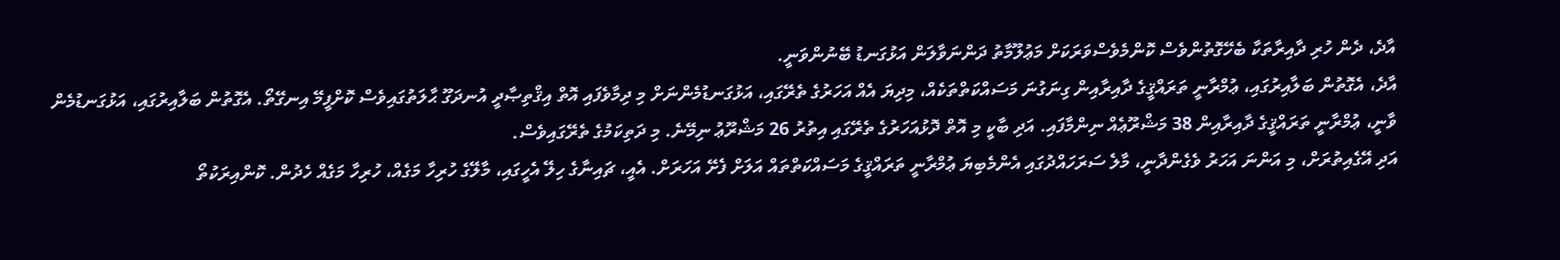އާދެ، ދެން ހުރި ދާއިރާތަކާ ބެހޭގޮތުންވެސް ކޮންމެވެސްވަރަކަށް މަޢުލޫމާތު ދަންނަވާލަން އަޅުގަނޑު ބޭނުންވަނީ.
އާދެ، އެގޮތުން ބަލާއިރުގައި، ޢުމްރާނީ ތަރައްޤީގެ ދާއިރާއިން ގިނަގުނަ މަސައްކަތްތަކެއް، މިދިޔަ އެއް އަހަރުގެ ތެރޭގައި، އަޅުގަނޑުމެންނަށް މި ދިމާވެފައި އޮތް އިޤްތިޞާދީ އުނދަގޫ ޙާލަތުގައިވެސް ކޮށްފީމޭ އިނގޭތޯ. އެގޮތުން ބަލާއިރުގައި، އަޅުގަނޑުމެން ވާނީ، ޢުމްރާނީ ތަރައްޤީގެ ދާއިރާއިން 38 މަޝްރޫޢެއް ނިންމާފައި. އަދި ބާކީ މި އޮތް ދޮޅުއަހަރުގެ ތެރޭގައި އިތުރު 26 މަޝްރޫޢު ނިމޭނެ. މި ދަތިކަމުގެ ތެރޭގައިވެސް.
އަދި އޭގެއިތުރަށް، މި އަންނަ އަހަރު ވެގެންދާނީ، މާލެ ސަރަހައްދުގައި އެންމެބިޔަ ޢުމްރާނީ ތަރައްޤީގެ މަސައްކަތްތައް އަލަށް ފެށޭ އަހަރަށް. އެއީ، ޗައިނާގެ ހިލޭ އެހީގައި، މާލޭގެ ހުރިހާ މަގެއް، ހުރިހާ މަގެއް ހެދުން. ކޮންއިރަކުތޯ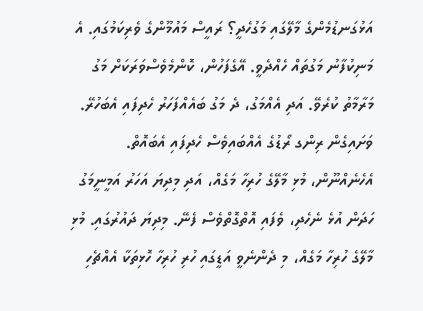އަޅުގަނޑުމެންގެ މާލޭގައި މަގުހެދީ؟ ރައީސް މައުމޫންގެ ވެރިކަމުގައި. އެ މަނިކުފާނު މަގުތައް ހެއްދެވީ. އޭގެފަހުން، ކޮންމެވެސްވަރަކަށް މަގު މަރާމާތު ކުރެވޭ. އަދި އެއްމަގު، ދެ މަގު ބައެއްފަހަރު ހެދިފައި އެބަހުރޭ. ވަށައިގެން ރިންގ ރޯޑުގެ އެއްބައިވެސް ހެދިފައި އެބައޮތް. އެހެނެއްނޫން، މުޅި މާލޭގެ ހުރިހާ މަގެއް، އަދި މިދިޔަ އަހަރު އަމީނީމަގު ހަދަން އުޅެ ނެހެދި، ވެފައި އޮތްގޮތްވެސް ފެނޭ. މިދިޔަ ދައުރުގައި. މުޅި މާލޭގެ ހުރިހާ މަގެއް، މި ދެންނެވީ އަޑީގައި ހުރި ހުރިހާ ހޮޅިތަކާ އެއްޗެހި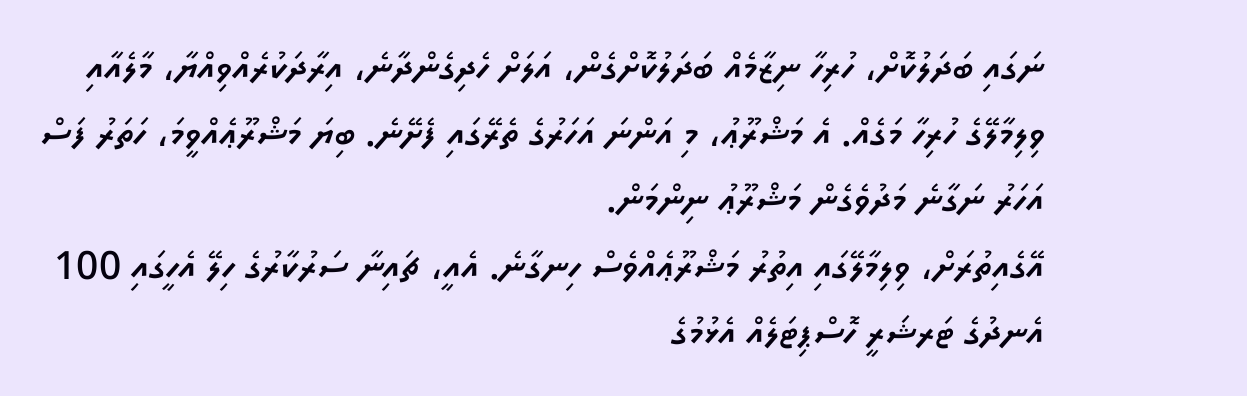ނަގައި ބަދަލުކޮށް، ހުރިހާ ނިޒާމެއް ބަދަލުކޮށްގެން، އަލަށް ހެދިގެންދާނެ، އިރާދަކުރެއްވިއްޔާ، މާލެއާއި ވިލިމާލޭގެ ހުރިހާ މަގެއް. އެ މަޝްރޫޢު، މި އަންނަ އަހަރުގެ ތެރޭގައި ފެށޭނެ. ބިޔަ މަޝްރޫޢެއްވީމަ، ހަތަރު ފަސް އަހަރު ނަގާނެ މަދުވެގެން މަޝްރޫޢު ނިންމަން.
އޭގެއިތުރަށް، ވިލިމާލޭގައި އިތުރު މަޝްރޫޢެއްވެސް ހިނގާނެ. އެއީ، ޗައިނާ ސަރުކާރުގެ ހިލޭ އެހީގައި 100 އެނދުގެ ޓަރޝަރީ ހޮސްޕިޓަލެއް އެޅުމުގެ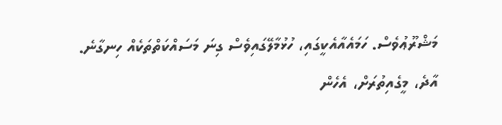މަޝްރޫޢުވެސް. ހަމައެއާއެކީގައި، ހުޅުމާލޭގައިވެސް ގިނަ މަސައްކަތްތަކެއް ހިނގާނެ.
އާދެ، މީގެއިތުރަށް، އެހެން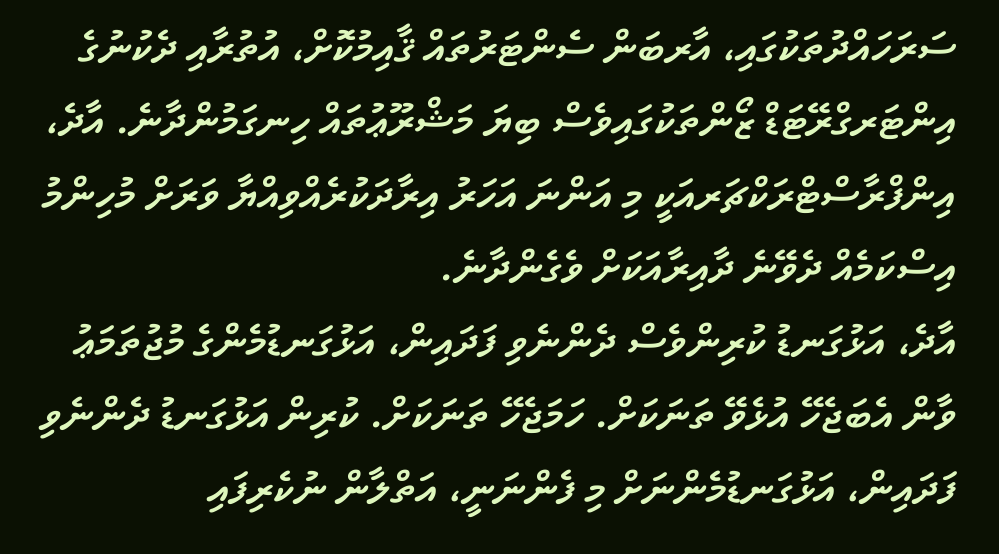ސަރަހައްދުތަކުގައި، އާރބަން ސެންޓަރުތައް ޤާއިމުކޮށް، އުތުރާއި ދެކުނުގެ އިންޓަރގްރޭޓަޑް ޒޯންތަކުގައިވެސް ބިޔަ މަޝްރޫޢުތައް ހިނގަމުންދާނެ. އާދެ، އިންފްރާސްޓްރަކްޗަރއަކީ މި އަންނަ އަހަރު އިރާދަކުރެއްވިއްޔާ ވަރަށް މުހިންމު އިސްކަމެއް ދެވޭނެ ދާއިރާއަކަށް ވެގެންދާނެ.
އާދެ، އަޅުގަނޑު ކުރިންވެސް ދެންނެވި ފަދައިން، އަޅުގަނޑުމެންގެ މުޖުތަމަޢު ވާން އެބަޖެހޭ އުޅެވޭ ތަނަކަށް. ހަމަޖެހޭ ތަނަކަށް. ކުރިން އަޅުގަނޑު ދެންނެވި ފަދައިން، އަޅުގަނޑުމެންނަށް މި ފެންނަނީ، އަތްލާން ނުކެރިފައި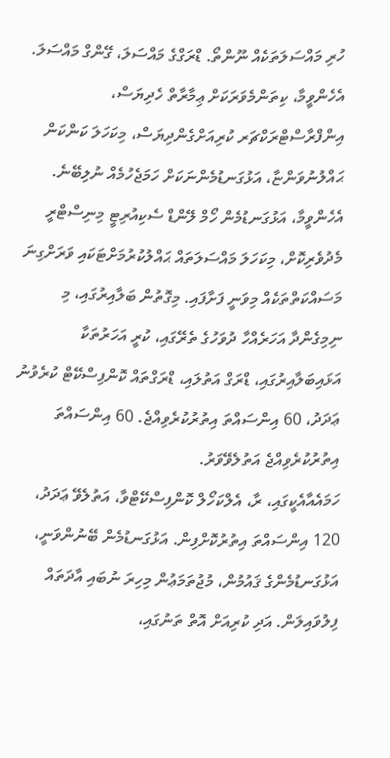ހުރި މައްސަލަތަކެއް ނޫންތޯ. ޑްރަގްގެ މައްސަލަ، ގޭންގް މައްސަލަ. އެހެންވީމާ، ކިތަންމެވަރަކަށް ޢިމާރާތް ހެދިޔަސް، އިންފްރާސްޓްރަކްޗަރ ކުރިއަށްގެންދިޔަސް، މިކަހަލަ ކަންކަން ޙައްލުނުވަންޏާ، އަޅުގަނޑުމެންނަކަށް ހަމަޖެހުމެއް ނުލިބޭނެ.
އެހެންވީމާ، އަޅުގަނޑުމެން ހޯމް ލޭންޑް ސެކިއުރިޓީ މިނިސްޓްރީ މެދުވެރިކޮށް، މިކަހަލަ މައްސަލަތައް ޙައްލުކުރުމަށްޓަކައި ވަރަށްގިނަ މަސައްކަތްތަކެއް މިވަނީ ފަށާފައި. މިގޮތުން ބަލާއިރުގައި، މި ނިމިގެންދާ އަހަރެއްހާ ދުވަހުގެ ތެރޭގައި، ކުރީ އަހަރުތަކާ އަޅައިބަލާއިރުގައި، ޑްރަގް އަތުލައި، ޑްރަގްތައް ކޮންފިސްކޭޓް ކުރެވުނު ޢަދަދު، 60 އިންސައްތަ އިތުރުކުރެވިއްޖެ. 60 އިންސައްތަ އިތުރުކުރެވިއްޖެ އަތުލެވޭވަރު.
ހަމައެއާއެކީގައި، ރާ، އެލްކަހޯލް ކޮންފިސްކޭޓްވާ، އަތުލެވޭ ޢަދަދު، 120 އިންސައްތަ އިތުރުކޮށްފިން. އަޅުގަނޑުމެން ބޭނުންވަނީ، އަޅުގަނޑުމެންގެ ޤައުމުން، މުޖުތަމަޢުން މިހިރަ ނުބައި އާދަތައް ފިލުވައިލަން. އަދި ކުރިއަށް އޮތް ތަނުގައި،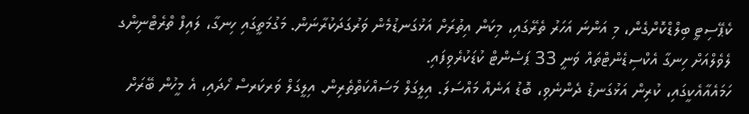ކެޕޭސިޓީ ބިލްޑްކޮށްގެން، މި އަންނަ އަހަރު ތެރޭގައި، މިކަން އިތުރަށް އަޅުގަނޑުމެން ވަރުގަދަކުރާނަން. މަގުމަތީގައި ހިނގާ، ލައިފް ތްރެޓްނިންގ ލެވެލްއަށް ހިނގާ އެކްސިޑެންޓްތައް ވަނީ 33 ޕަސެންޓް ކުޑަކުރެވިފައި.
ހަމައެއާއެކީގައި، ކުރިން އަޅުގަނޑު ދެންނެވި، ބޮޑު އަނެއް މައްސަލަ. އިލީގަލް މަސައްކަތްތެރިން. އިލީގަލް ވަރކަރސް ހޯދައި، އެ މީހުން ބޭރަށް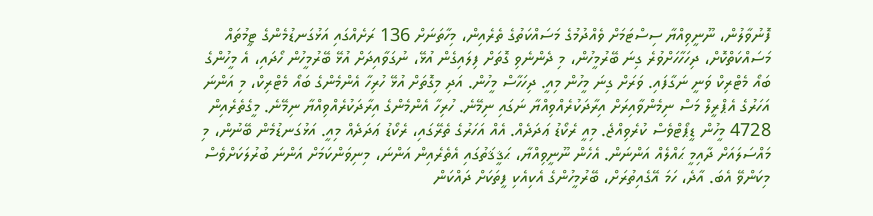ފޮނުވާލުން، ނޫނީވިއްޔާ ސިސްޓަމަށް ވެއްދުމުގެ މަސައްކަތުގެ ތެރެއިން، މިހާތަނަށް 136 ރަށެއްގައި އަޅުގަނޑުމެންގެ ޓީމުތައް މަސައްކަތްކޮށް، ދިހަހާހަށްވުރެ ގިނަ ބޭރުމީހުން، މި ދެންނެވި ގޮތަށް ފިލައިގެން އުޅޭ، ނުގަވާއިދަށް އުޅޭ ބޭރުމީހުން ހޯދައި، އެ މީހުންގެ ބައޯ މެޓްރިކް ވަނީ ނަގާފައި. ވަރަށް ގިނަ މީހުން މިއީ. ދިހަހާސް މީހުން. އަދި މިގޮތަށް އުޅޭ ހުރިހާ އެންމެންގެ ބައޯ މެޓްރިކް، މި އަންނަ އަހަރުގެ އެޕްރީލް މަސް ނިމެންވާއިރަށް އިރާދަކުރެއްވިއްޔާ ނަގައި ނިމޭނެ. ހުރިހާ އެންމެންގެ އިރާދަކުރެއްވިއްޔާ ނިމޭނެ. މީގެތެރެއިން 4728 މީހުން ޑީޕޯޓްވެސް ކުރެވިއްޖެ. މިއީ ރެކޯޑު ޢަދަދެއް. އެއް އަހަރުގެ ތެރޭގައި، ރެކޯޑު ޢަދަދެއް މިއީ. އަޅުގަނޑުމެން ބޭނުން، މި މައްސަލައަށް ދާއިމީ ޙައްލެއް އަންނަން. އެހެން ނޫނީވިއްޔާ، ޙަޤީޤަތުގައި އެތެރެއިން އަންނަ، މިނިވަންކަމަށް އަންނަ ބުރުލަކަށްވެސް މިކަންވޭ އެބަ. އާދެ، ހަމަ އޭގެއިތުރަށް، ބޭރުމީހުންގެ އެކިއެކި ފީތަކަށް ދައްކަން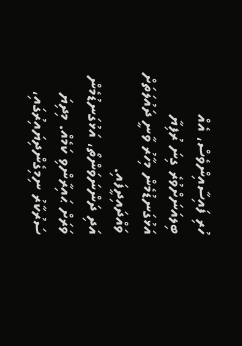ހުރި ފައިސާއިންވެސް، އެއް ބިލއަނަށްވުރެ ގިނަ ރުފިޔާ އަޅުގަނޑުމެން މިހާރު ވާނީ ދައުލަތަށް ވައްދައިދީފައި.
އަދި ދަންނަވަންތޯ، އަޅުގަނޑުމެން ވަރަށް ޙައިރާންވި ކަމެއް. މިދިޔަ ސަރުކާރު ނިމިގެންދިޔައިރުގައި،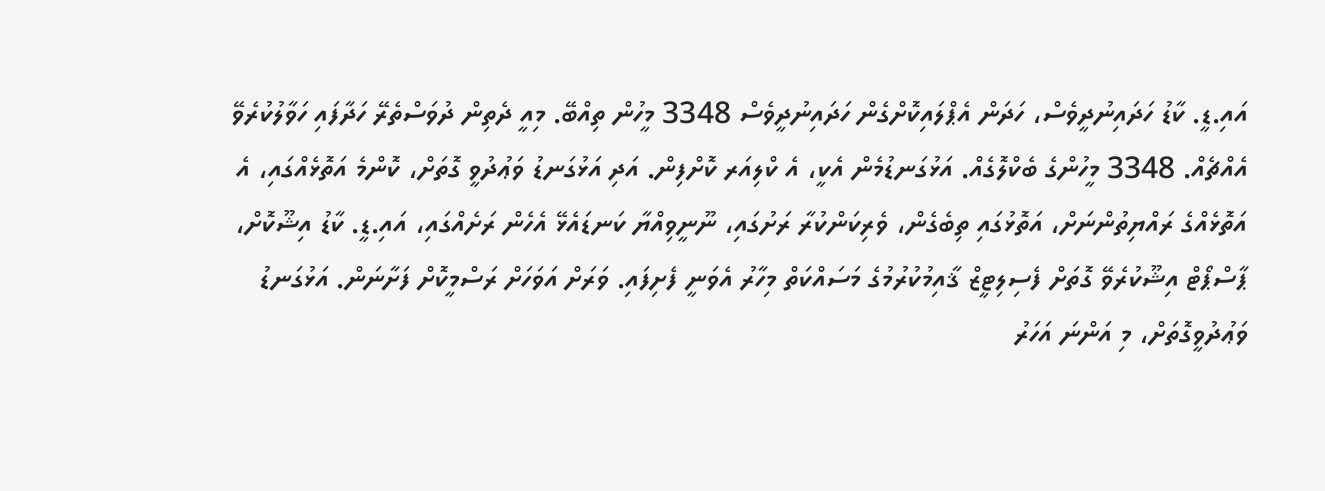އައި.ޑީ. ކާޑު ހަދައިނުދީވެސް، ހަދަން އެޕްލައިކޮށްގެން ހަދައިނުދީވެސް 3348 މީހުން ތިއްބޭ. މިއީ ދެތިން ދުވަސްތެރޭ ހަދާފައި ހަވާލުކުރެވޭ އެއްޗެއް. 3348 މީހުންގެ ބެކްލޮގެއް. އަޅުގަނޑުމެން އެކީ، އެ ކްލިއަރ ކޮށްފިން. އަދި އަޅުގަނޑު ވަޢުދުވީ ގޮތަށް، ކޮންމެ އަތޮޅެއްގައި، އެ އަތޮޅެއްގެ ރައްޔިތުންނަށް، އަތޮޅުގައި ތިބެގެން، ވެރިކަންކުރާ ރަށުގައި، ނޫނީވިއްޔާ ކަނޑައެޅޭ އެހެން ރަށެއްގައި، އައި.ޑީ. ކާޑު އިޝޫކޮށް، ޕާސްޕޯޓް އިޝޫކުރެވޭ ގޮތަށް ފެސިލިޓީޒް ޤާއިމުކުރުމުގެ މަސައްކަތް މިހާރު އެވަނީ ފެށިފައި. ވަރަށް އަވަހަށް ރަސްމީކޮށް ފަށާނަން. އަޅުގަނޑު ވަޢުދުވީގޮތަށް، މި އަންނަ އަހަރު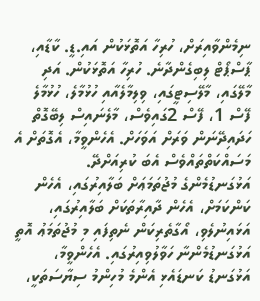ނިމެންވާއިރަށް، ހުރިހާ އަތޮޅަކުން އައި.ޑީ. ކާޑާއި، ޕާސްޕޯޓް ލިބިގެންދާނެ. ހުރިހާ އަތޮޅަކުން. އަދި މާލޭގައި، މާލޭސިޓީގައި، ވިލިމާލެއާއި ހުޅުމާލެ، ހުޅުމާލެ ފޭސް 1، ފޭސް 2ގައިވެސް، މާލެނައިސް ލިބޭގޮތް ހަދައިދޭނަން ވަރަށް އަވަހަށް. އެހެންވީމާ، އެގޮތަށް އެ މަސައްކަތްތައްވެސް އެބަ ކުރިއަށްދޭ.
އަޅުގަނޑުމެންގެ މުޖުތަމަޢަށް ބަލާއިރުގައި، އެހެން ކަންކަމަށް، އެހެން ދާއިރާތަކަށް ބަލާއިރުގައި، އަޅައިނުލެވި، އޯގާތެރިކަން ނެތިފައި މި މުޖުތަމަޢު އޮތީ އަޅުގަނޑުމެންނާ ހަވާލުވިއިރުގައި. އެހެންވީމާ، އަޅުގަނޑު ކަނޑައެޅި އެންމެ މުހިންމު ސިޔާސަތަކީ،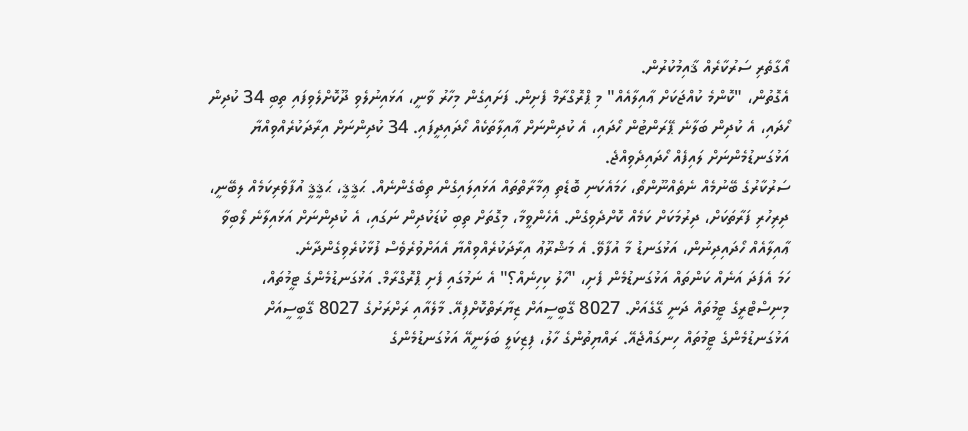އޯގާތެރި ސަރުކާރެއް ޤާއިމުކުރުން.
އެގޮތުން، "ކޮންމެ ކުއްޖަކަށް ޢާއިލާއެއް" މި ޕްރޮގްރާމް ފެށިން. ފަށައިގެން މިހާރު ވާނީ، އަޅައިނުލެވި ދޫކޮށްލެވިފައި ތިބި 34 ކުދިން ހޯދައި، އެ ކުދިން ބަލާނެ ޕޭރަންޓުން ހޯދައި، އެ ކުދިންނަށް ޢާއިލާތަކެއް ހޯދައިދީފައި. 34 ކުދިންނަށް އިރާދަކުރެއްވިއްޔާ އަޅުގަނޑުމެންނަށް ލައިފެއް ހޯދައިދެވިއްޖެ.
ސަރުކާރުގެ ބޭނުމެއް ނެތެއްނޫންތޯ، ހަމައެކަނި ބޮޑެތި ޢިމާރާތްތައް އަޅައިލައިގެން ތިބެގެންނެއް. ޙަޤީޤީ، ޙަޤީޤީ އުފާވެރިކަމެއް ލިބޭނީ، ދިރިހުރި ފަރާތަކަށް، ދިރުމަކަށް ކަމެއް ކޮށްދެވިގެން. އެހެންވީމާ، މިގޮތަށް ތިބި ކުޑަކުދިން ނަގައި، އެ ކުދިންނަށް އަޅައިލާނެ ލޯބިވާ ޢާއިލާއެއް ހޯދައިދިނުން، އަޅުގަނޑު މާ އުފާވޭ. އެ މަޝްރޫޢު އިރާދަކުރެއްވިއްޔާ އެއަށްވުރެވެސް ފުޅާކުރެވިގެންދާނެ.
ހަމަ އެފަދަ އަނެއް ކަންތައް އަޅުގަނޑުމެން ފެށި، "ހާލު ކިހިނެއް؟" އެ ނަމުގައި ފެށި ޕްރޮގްރާމް. އަޅުގަނޑުމެންގެ ޓީމުތައް، މިނިސްޓްރީގެ ޓީމުތައް ދަނީ ގޭގެއަށް. 8027 ގޭބީސީއަށް ޒިޔާރަތްކޮށްފިއޭ. މާލެއާއި ރަށްރަށުގެ 8027 ގޭބީސީއަށް އަޅުގަނޑުމެންގެ ޓީމުތައް ހިނގައްޖެއޭ. ރައްޔިތުންގެ ހާލު، ފިޒިކަލީ ބަލަނީއޭ އަޅުގަނޑުމެންގެ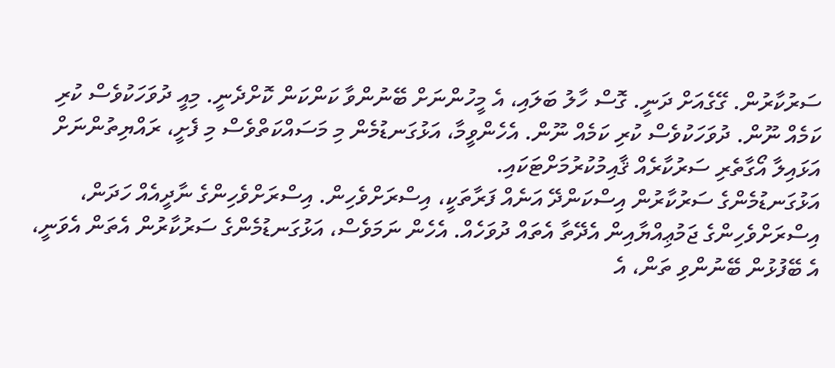ސަރުކާރުން. ގޭގެއަށް ދަނީ. ގޮސް ހާލު ބަލައި، އެ މީހުންނަށް ބޭނުންވާ ކަންކަން ކޮށްދެނީ. މިއީ ދުވަހަކުވެސް ކުރި ކަމެއް ނޫން. ދުވަހަކުވެސް ކުރި ކަމެއް ނޫން. އެހެންވީމާ، އަޅުގަނޑުމެން މި މަސައްކަތްވެސް މި ފެށީ، ރައްޔިތުންނަށް އަޅައިލާ އޯގާތެރި ސަރުކާރެއް ޤާއިމުކުރުމަށްޓަކައި.
އަޅުގަނޑުމެންގެ ސަރުކާރުން އިސްކަންދޭ އަނެއް ފަރާތަކީ، އިސްރަށްވެހިން. އިސްރަށްވެހިންގެ ނާދީއެއް ހަދަން، އިސްރަށްވެހިންގެ ޖަމުޢިއްޔާއިން އެދޭތާ އެތައް ދުވަހެއް. އެހެން ނަމަވެސް، އަޅުގަނޑުމެންގެ ސަރުކާރުން އެތަން އެވަނީ، އެ ބޭފުޅުން ބޭނުންވި ތަން، އެ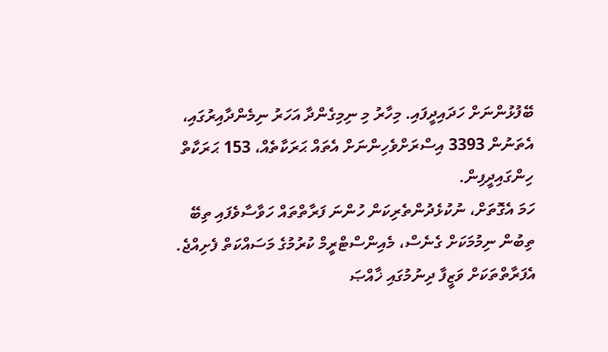ބޭފުޅުންނަށް ހަދައިދީފައި. މިހާރު މި ނިމިގެންދާ އަހަރު ނިމެންދާއިރުގައި، އެތަނުން 3393 އިސްރަށްވެހިންނަށް އެތައް ޙަރަކާތެއް، 153 ޙަރަކާތް ހިންގައިދީފިން.
ހަމަ އެގޮތަށް، ނުކުޅެދުންތެރިކަން ހުންނަ ފަރާތްތައް ހަވާސާވެފައި ތިބޭ ތިބުން ނިމުމަކަށް ގެނެސް، މެއިންސްޓްރީމް ކުރުމުގެ މަސައްކަތް ފެށިއްޖެ. އެފަރާތްތަކަށް ވަޒީފާ ދިނުމުގައި ޚާއްޞަ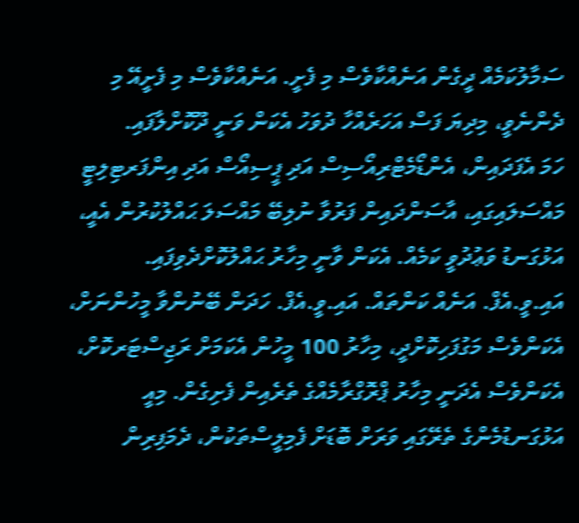ސަމާލުކަމެއް ދީގެން އަނެއްކާވެސް މި ފެށީ. އަނެއްކާވެސް މި ފެށީއޭ މި ދެންނެވީ، މިދިޔަ ފަސް އަހަރެއްހާ ދުވަހު އެކަން ވަނީ ދޫކޮށްލާފައި.
ހަމަ އެފަދައިން، އެންޑޯމެޓްރިއޯސިސް އަދި ޕީސިއޯސް އަދި އިންފަރޓިލިޓީ މައްސަލައިގައި، އާސަންދައިން ފަރުވާ ނުލިބޭ މައްސަލަ ޙައްލުކުރުން އެއީ، އަޅުގަނޑު ވަޢުދުވީ ކަމެއް. އެކަން ވާނީ މިހާރު ޙައްލުކޮށްދެވިފައި. އައި.ވީ.އެފް. އަނެއް ކަންތައް. އައި.ވީ.އެފް. ހަދަން ބޭނުންވާ މީހުންނަށް، އެކަންވެސް މަގުފަހިކޮށްދީ، މިހާރު 100 މީހުން އެކަމަށް ރަޖިސްޓަރކޮށް، އެކަންވެސް އެދަނީ މިހާރު ޕްރޮގްރާމެއްގެ ތެރެއިން ފެށިގެން. މިއީ އަޅުގަނޑުމެންގެ ތެރޭގައި ވަރަށް ބޮޑަށް ފެމިލީސްތަކުން، ދެމަފިރިން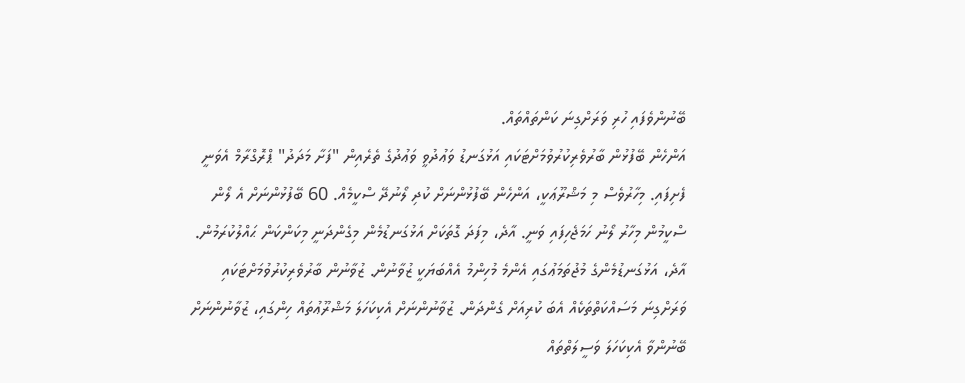ބޭނުންވެފައި ހުރި ވަރަށްގިނަ ކަންތައްތައް.
އަންހެން ބޭފުޅުން ބާރުވެރިކުރުވުމަށްޓަކައި އަޅުގަނޑު ވަޢުދުވީ ވަޢުދުގެ ތެރެއިން "ފަށާ މަދަދު" ޕްރޮގްރާމް އެވަނީ ފެށިފައި. މިހާރުވެސް މި މަޝްރޫޢަކީ، އަންހެން ބޭފުޅުންނަށް ކުދި ލޯނުދޭ ސްކީމެއް. 60 ބޭފުޅުންނަށް އެ ލޯން ސްކީމުން މިހާރު ލޯނު ހަމަޖެހިފައި ވަނީ. އާދެ، މިފަދަ ގޮތަކަށް އަޅުގަނޑުމެން މިގެންދަނީ މިކަންކަން ޙައްލުކުރަމުން.
އާދެ، އަޅުގަނޑުމެންގެ މުޖުތަމަޢުގައި އެންމެ މުހިންމު އެއްބަޔަކީ ޒުވާނުން. ޒުވާނުން ބާރުވެރިކުރުވުމަށްޓަކައި ވަރަށްގިނަ މަސައްކަތްތަކެއް އެބަ ކުރިއަށް ގެންދަން. ޒުވާނުންނަށް އެކިކަހަލަ މަޝްރޫޢުތައް ހިންގައި، ޒުވާނުންނަށް ބޭނުންވާ އެކިކަހަލަ ވަސީލަތްތައް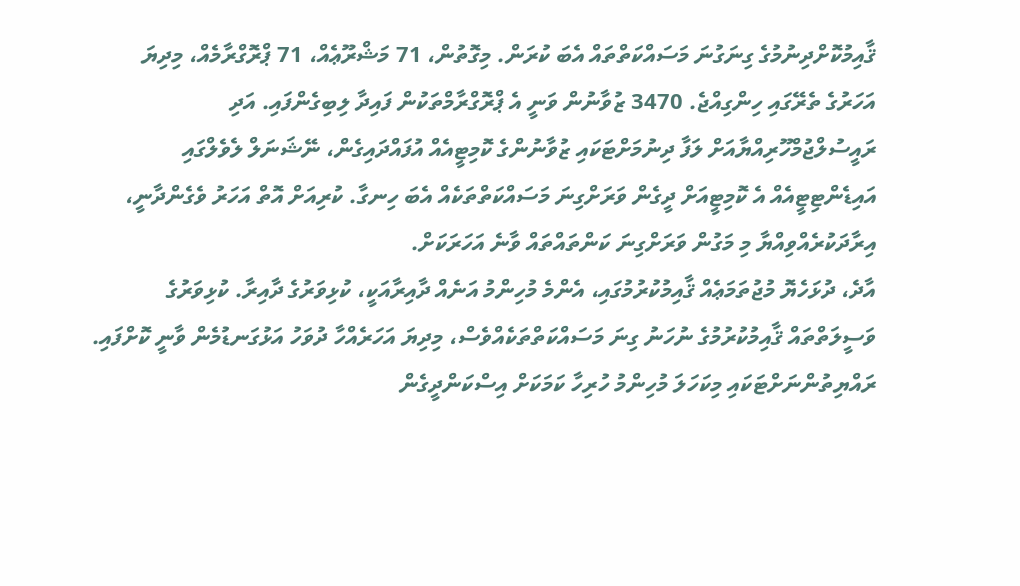ޤާއިމުކޮށްދިނުމުގެ ގިނަގުނަ މަސައްކަތްތައް އެބަ ކުރަން. މިގޮތުން، 71 މަޝްރޫޢެއް، 71 ޕްރޮގްރާމެއް، މިދިޔަ އަހަރުގެ ތެރޭގައި ހިންގިއްޖެ. 3470 ޒުވާނުން ވަނީ އެ ޕްރޮގްރާމްތަކުން ފައިދާ ލިބިގެންފައި. އަދި ރައީސުލްޖުމްހޫރިއްޔާއަށް ލަފާ ދިނުމަށްޓަކައި ޒުވާނުންގެ ކޮމިޓީއެއް އުފައްދައިގެން، ނޭޝަނަލް ލެވެލްގައި އައިޑެންޓިޓީއެއް އެ ކޮމިޓީއަށް ދީގެން ވަރަށްގިނަ މަސައްކަތްތަކެއް އެބަ ހިނގާ. ކުރިއަށް އޮތް އަހަރު ވެގެންދާނީ، އިރާދަކުރެއްވިއްޔާ މި މަގުން ވަރަށްގިނަ ކަންތައްތައް ވާނެ އަހަރަކަށް.
އާދެ، ދުޅަހެޔޮ މުޖުތަމަޢެއް ޤާއިމުކުރުމުގައި، އެންމެ މުހިންމު އަނެއް ދާއިރާއަކީ، ކުޅިވަރުގެ ދާއިރާ. ކުޅިވަރުގެ ވަސީލަތްތައް ޤާއިމުކުރުމުގެ ނުހަނު ގިނަ މަސައްކަތްތަކެއްވެސް، މިދިޔަ އަހަރެއްހާ ދުވަހު އަޅުގަނޑުމެން ވާނީ ކޮށްފައި. ރައްޔިތުންނަށްޓަކައި މިކަހަލަ މުހިންމު ހުރިހާ ކަމަކަށް އިސްކަންދީގެން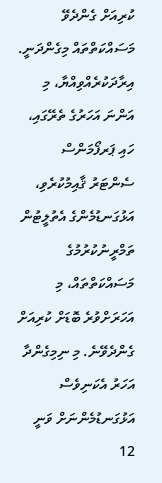ކުރިއަށް ގެންދެވޭ މަސައްކަތްތައް މިގެންދަނީ. އިރާދަކުރެއްވިއްޔާ، މި އަންނަ އަހަރުގެ ތެރޭގައި، ހައި ޕަރފޯމަންސް ސެންޓަރު ޤާއިމުކުރެވި، އަޅުގަނޑުމެންގެ އެތުލީޓުން ތަމްރީނުކުރުމުގެ މަސައްކަތްތައް، މި އަހަރަށްވުރެ ބޮޑަށް ކުރިއަށް ގެންދެވޭނެ. މި ނިމިގެންދާ އަހަރު އެކަނިވެސް އަޅުގަނޑުމެންނަށް ވަނީ 12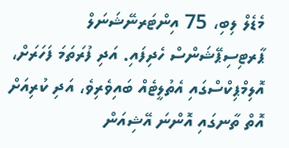މެޑެލް ލިބި، 75 އިންޓަރނޭޝަނަލް ޕާރޓިސިޕޭޝަންސް ހެދިފައި. އަދި ފުރަތަމަ ފަހަރަށް، އޮލިމްޕިކްސްގައި އެތުލީޓެއް ބައިވެރިވެ، އަދި ކުރިއަށް އޮތް ތާނގައި އޮންނަ އޭޝިއަން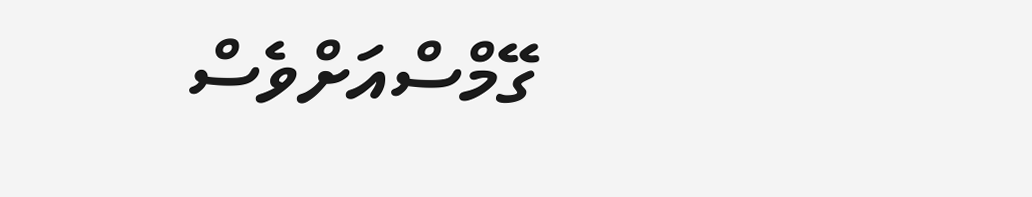ގޭމްސްއަށްވެސް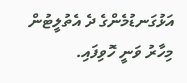އަޅުގަނޑުމެންގެ ދެ އެތުލީޓުން މިހާރު ވަނީ ހޮވިފައި.